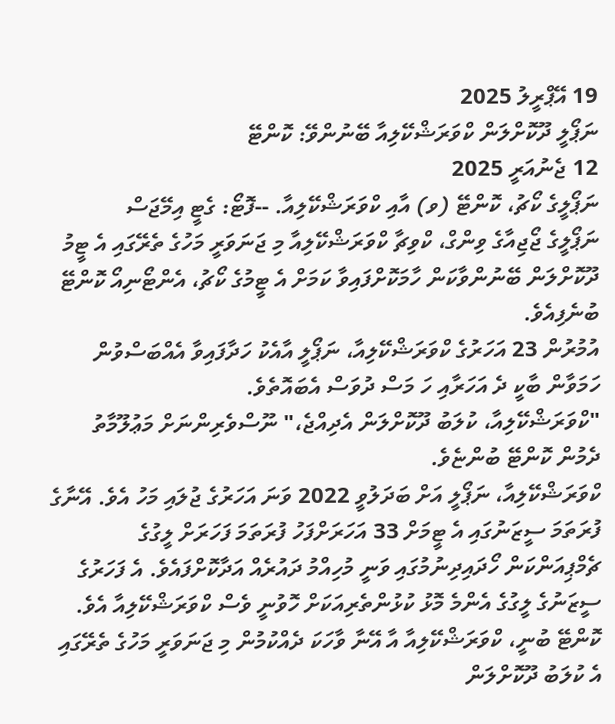19 އޭޕްރީލު 2025
ނަޕޯލީ ދޫކޮށްލަން ކްވަރަޝްކޭލިއާ ބޭނުންވޭ: ކޮންޓޭ
12 ޖެނުއަރީ 2025
ނަޕޯލީގެ ކޯޗު، ކޮންޓޭ (ވ) އާއި ކްވަރަޝްކޭލިއާ. --ފޮޓޯ: ގެޓީ އިމޭޖަސް
ނަޕޯލީގެ ޖޯޖިއާގެ ވިންގް، ކްވިޗާ ކްވަރަޝްކޭލިއާ މި ޖަނަވަރީ މަހުގެ ތެރޭގައި އެ ޓީމު ދޫކޮށްލަން ބޭނުންވާކަން ހާމަކޮށްފައިވާ ކަމަށް އެ ޓީމުގެ ކޯޗު، އެންޓޯނިއޯ ކޮންޓޭ ބުނެފިއެވެ.
އުމުރުން 23 އަހަރުގެ ކްވަރަޝްކޭލިއާ، ނަޕޯލީ އާއެކު ހަދާފައިވާ އެއްބަސްވުން ހަމަވާން ބާކީ ދެ އަހަރާއި ހަ މަސް ދުވަސް އެބައޮތެވެ.
"ކްވަރަޝްކޭލިއާ، ކުލަބު ދޫކޮށްލަން އެދިއްޖެ،" ނޫސްވެރިންނަށް މަޢުލޫމާތު ދެމުން ކޮންޓޭ ބުންޏެވެ.
ކްވަރަޝްކޭލިއާ، ނަޕޯލީ އަށް ބަދަލުވީ 2022 ވަނަ އަހަރުގެ ޖުލައި މަހު އެވެ. އޭނާގެ ފުރަތަމަ ސީޒަނުގައި އެ ޓީމަށް 33 އަހަރަށްފަހު ފުރަތަމަ ފަހަރަށް ލީގުގެ ޗެމްޕިއަންކަން ހޯދައިދިނުމުގައި ވަނީ މުހިއްމު ދައުރެއް އަދާކޮށްފައެވެ. އެ ފަހަރުގެ ސީޒަނުގެ ލީގުގެ އެންމެ މޮޅު ކުޅުންތެރިއަކަށް ހޮވުނީ ވެސް ކްވަރަޝްކޭލިއާ އެވެ.
ކޮންޓޭ ބުނީ، ކްވަރަޝްކޭލިއާ އާ އޭނާ ވާހަކަ ދެއްކުމުން މި ޖަނަވަރީ މަހުގެ ތެރޭގައި އެ ކުލަބު ދޫކޮށްލަން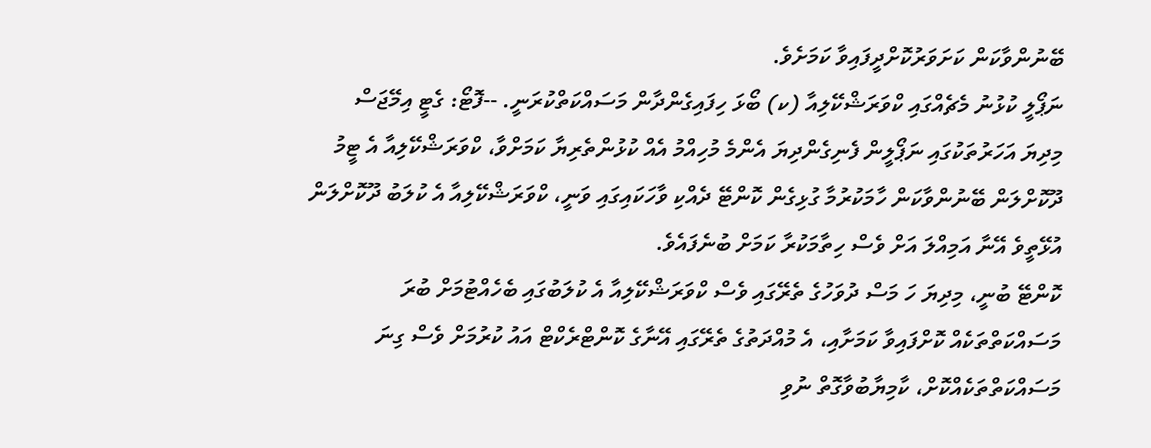ބޭނުންވާކަން ކަށަވަރުކޮށްދީފައިވާ ކަމަށެވެ.
ނަޕޯލީ ކުޅުނު މެޗެއްގައި ކްވަރަޝްކޭލިއާ (ކ) ބޯޅަ ހިފައިގެންދާން މަސައްކަތްކުރަނީ. --ފޮޓޯ: ގެޓީ އިމޭޖަސް
މިދިޔަ އަހަރުތަކުގައި ނަޕޯލީން ފެނިގެންދިޔަ އެންމެ މުހިއްމު އެއް ކުޅުންތެރިޔާ ކަމަށްވާ، ކްވަރަޝްކޭލިއާ އެ ޓީމު ދޫކޮށްލަން ބޭނުންވާކަން ހާމަކުރުމާ ގުޅިގެން ކޮންޓޭ ދެއްކި ވާހަކައިގައި ވަނީ، ކްވަރަޝްކޭލިއާ އެ ކުލަބު ދޫކޮށްލަން އުޅޭތީވެ އޭނާ އަމިއްލަ އަށް ވެސް ހިތާމަކުރާ ކަމަށް ބުނެފައެވެ.
ކޮންޓޭ ބުނީ، މިދިޔަ ހަ މަސް ދުވަހުގެ ތެރޭގައި ވެސް ކްވަރަޝްކޭލިއާ އެ ކުލަބުގައި ބެހެއްޓުމަށް ބުރަ މަސައްކަތްތަކެއް ކޮށްފައިވާ ކަމަށާއި، އެ މުއްދަތުގެ ތެރޭގައި އޭނާގެ ކޮންޓްރެކްޓް އައު ކުރުމަށް ވެސް ގިނަ މަސައްކަތްތަކެއްކޮށް، ކާމިޔާބުވާގޮތް ނުވި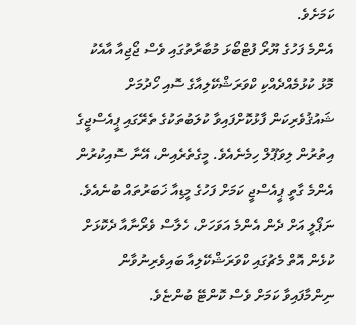ކަމަށެވެ.
އެންމެ ފަހުގެ ޔޫރޯ ފުޓްބޯޅަ މުބާރާތުގައި ވެސް ޖޯޖިއާ އާއެކު މޮޅު ކުޅުމެއްދެއްކި ކްވަރަޝްކޭލިއާގެ ސޮއި ހޯދުމަށް ޝައުޤުވެރިކަން ފާޅުކޮށްފައިވާ ކުލަބުތަކުގެ ތެރޭގައި ޕީއެސްޖީގެ އިތުރުން ލިވަޕޫލް ހިމެނެއެވެ. މީގެތެރެއިން، އޭނާ ސޮއިކުރުން އެންމެ ގާތީ ޕީއެސްޖީ ކަމަށް ފަހުގެ މީޑިއާ ޚަބަރުތައް ބުނެއެވެ.
ނަޕޯލީ އަށް ދެން އެންމެ އަވަހަށް، ހެލާސް ވެރޯނާއާ ދެކޮޅަށް ކުޅެން އޮތް މެޗުގައި ކްވަރަޝްކޭލިއާ ބައިވެރިނުވާން ނިންމާފައިވާ ކަމަށް ވެސް ކޮންޓޭ ބުންޏެވެ.